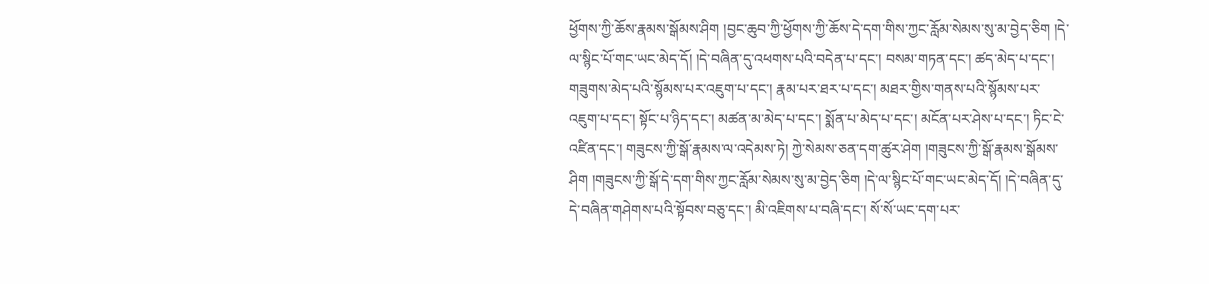ཕྱོགས་ཀྱི་ཆོས་རྣམས་སྒོམས་ཤིག །བྱང་ཆུབ་ཀྱི་ཕྱོགས་ཀྱི་ཆོས་དེ་དག་གིས་ཀྱང་རློམ་སེམས་སུ་མ་བྱེད་ཅིག །དེ་ལ་སྙིང་པོ་གང་ཡང་མེད་དོ། །དེ་བཞིན་དུ་འཕགས་པའི་བདེན་པ་དང་། བསམ་གཏན་དང་། ཚད་མེད་པ་དང་། གཟུགས་མེད་པའི་སྙོམས་པར་འཇུག་པ་དང་། རྣམ་པར་ཐར་པ་དང་། མཐར་གྱིས་གནས་པའི་སྙོམས་པར་འཇུག་པ་དང་། སྟོང་པ་ཉིད་དང་། མཚན་མ་མེད་པ་དང་། སྨོན་པ་མེད་པ་དང་། མངོན་པར་ཤེས་པ་དང་། ཏིང་ངེ་འཛིན་དང་། གཟུངས་ཀྱི་སྒོ་རྣམས་ལ་འདེམས་ཏེ། ཀྱེ་སེམས་ཅན་དག་ཚུར་ཤེག །གཟུངས་ཀྱི་སྒོ་རྣམས་སྒོམས་ཤིག །གཟུངས་ཀྱི་སྒོ་དེ་དག་གིས་ཀྱང་རློམ་སེམས་སུ་མ་བྱེད་ཅིག །དེ་ལ་སྙིང་པོ་གང་ཡང་མེད་དོ། །དེ་བཞིན་དུ་དེ་བཞིན་གཤེགས་པའི་སྟོབས་བཅུ་དང་། མི་འཇིགས་པ་བཞི་དང་། སོ་སོ་ཡང་དག་པར་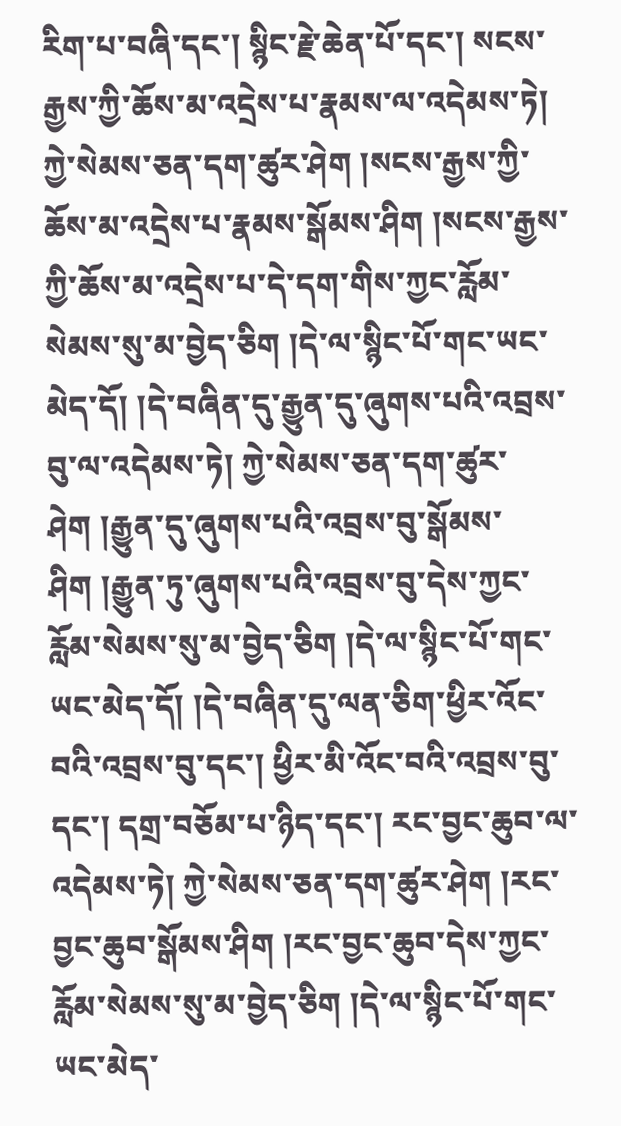རིག་པ་བཞི་དང་། སྙིང་རྗེ་ཆེན་པོ་དང་། སངས་རྒྱས་ཀྱི་ཆོས་མ་འདྲེས་པ་རྣམས་ལ་འདེམས་ཏེ། ཀྱེ་སེམས་ཅན་དག་ཚུར་ཤེག །སངས་རྒྱས་ཀྱི་ཆོས་མ་འདྲེས་པ་རྣམས་སྒོམས་ཤིག །སངས་རྒྱས་ཀྱི་ཆོས་མ་འདྲེས་པ་དེ་དག་གིས་ཀྱང་རློམ་སེམས་སུ་མ་བྱེད་ཅིག །དེ་ལ་སྙིང་པོ་གང་ཡང་མེད་དོ། །དེ་བཞིན་དུ་རྒྱུན་དུ་ཞུགས་པའི་འབྲས་བུ་ལ་འདེམས་ཏེ། ཀྱེ་སེམས་ཅན་དག་ཚུར་ཤེག །རྒྱུན་དུ་ཞུགས་པའི་འབྲས་བུ་སྒོམས་ཤིག །རྒྱུན་ཏུ་ཞུགས་པའི་འབྲས་བུ་དེས་ཀྱང་རློམ་སེམས་སུ་མ་བྱེད་ཅིག །དེ་ལ་སྙིང་པོ་གང་ཡང་མེད་དོ། །དེ་བཞིན་དུ་ལན་ཅིག་ཕྱིར་འོང་བའི་འབྲས་བུ་དང་། ཕྱིར་མི་འོང་བའི་འབྲས་བུ་དང་། དགྲ་བཅོམ་པ་ཉིད་དང་། རང་བྱང་ཆུབ་ལ་འདེམས་ཏེ། ཀྱེ་སེམས་ཅན་དག་ཚུར་ཤེག །རང་བྱང་ཆུབ་སྒོམས་ཤིག །རང་བྱང་ཆུབ་དེས་ཀྱང་རློམ་སེམས་སུ་མ་བྱེད་ཅིག །དེ་ལ་སྙིང་པོ་གང་ཡང་མེད་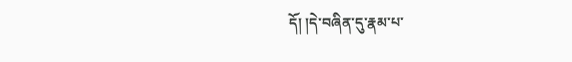དོ། །དེ་བཞིན་དུ་རྣམ་པ་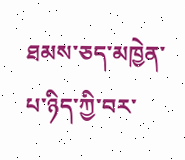ཐམས་ཅད་མཁྱེན་པ་ཉིད་ཀྱི་བར་